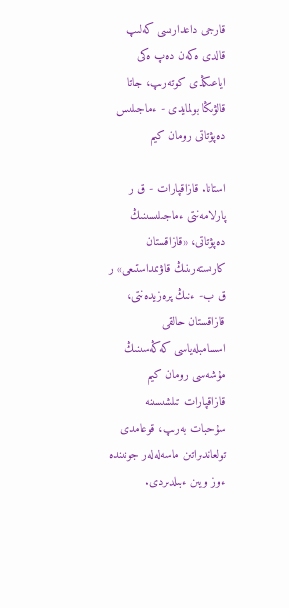قارجى داعدارىسى كەلىپ قالدى ەكەن دەپ ەكى اياعىڭدى كوتەرىپ، جاتا قالۋىڭا بولمايدى - ءماجىلىس دەپۋتاتى رومان كيم

استانا. قازاقپارات - ق ر پارلامەنتى ءماجىلىسىنىڭ دەپۋتاتى، «قازاقستان كارىستەرىنىڭ قاۋىمداستىعى» ر ق ب- ءنىڭ پرەزيدەنتى، قازاقستان حالقى اسسامبلەياسى كەڭەسىنىڭ مۇشەسى رومان كيم قازاقپارات تىلشىسىنە سۇحبات بەرىپ، قوعامدى تولعاندىراتىن ماسەلەلەر جونىندە ءوز ويىن ءبىلدىردى.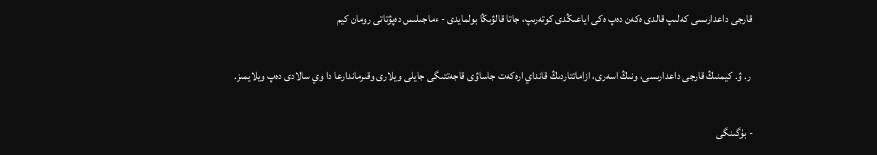قارجى داعدارىسى كەلىپ قالدى ەكەن دەپ ەكى اياعىڭدى كوتەرىپ، جاتا قالۋىڭا بولمايدى - ءماجىلىس دەپۋتاتى رومان كيم

 ر. ۋ. كيمنىڭ قارجى داعدارىسى، ونىڭ اسەرى، ازاماتتاردىڭ قانداي ارەكەت جاساۋى قاجەتتىگى جايلى ويلارى وقىرماندارعا دا وي سالادى دەپ ويلايمىز.

- بۇگىنگى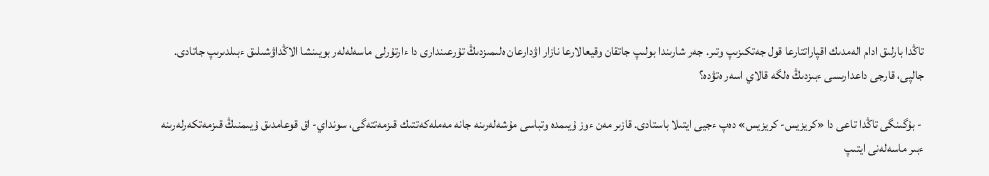تاڭدا بارلىق ادام الەمدىك اقپاراتتارعا قول جەتكىزىپ وتىر. جەر شارىندا بولىپ جاتقان وقيعالارعا نازار اۋدارعان ەلىمىزدىڭ تۇرعىندارى دا ءارتۇرلى ماسەلەلەر بويىنشا الاڭداۋشىلىق ءبىلدىرىپ جاتادى. جالپى، قارجى داعدارىسى ءبىزدىڭ ەلگە قالاي اسەر ەتۋدە؟

 - بۇگىنگى تاڭدا تاعى دا «كريزيس- كريزيس» دەپ ءجيى ايتىلا باستادى. قازىر مەن ءوز ۇيىمدە وتباسى مۇشەلەرىنە جانە مەملەكەتتىك قىزمەتتەگى، سونداي- اق قوعامدىق ۇيىمنىڭ قىزمەتكەرلەرىنە ءبىر ماسەلەنى ايتىپ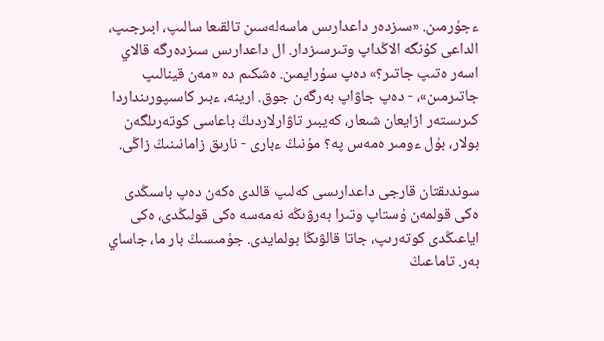ءجۇرمىن. «سىزدەر داعدارىس ماسەلەسىن تالقىعا سالىپ، ابىرجىپ، الداعى كۇنگە الاڭداپ وتىرسىزدار. ال داعدارىس سىزدەرگە قالاي اسەر ەتىپ جاتىر؟» دەپ سۇرايمىن. ەشكىم دە «مەن قينالىپ جاتىرمىن»، - دەپ جاۋاپ بەرگەن جوق. ارينە، ءبىر كاسىپورىنداردا كىرىستەر ازايعان شىعار، كەيبىر تاۋارلاردىڭ باعاسى كوتەرىلگەن بولار، بۇل ءومىر ەمەس پە؟ مۇنىڭ ءبارى - نارىق زامانىنىڭ زاڭى.

سوندىقتان قارجى داعدارىسى كەلىپ قالدى ەكەن دەپ باسىڭدى ەكى قولمەن ۇستاپ وتىرا بەرۋىڭە نەمەسە ەكى قولىڭدى، ەكى اياعىڭدى كوتەرىپ، جاتا قالۋىڭا بولمايدى. جۇمىسىڭ بار ما، جاساي بەر. تاماعىڭ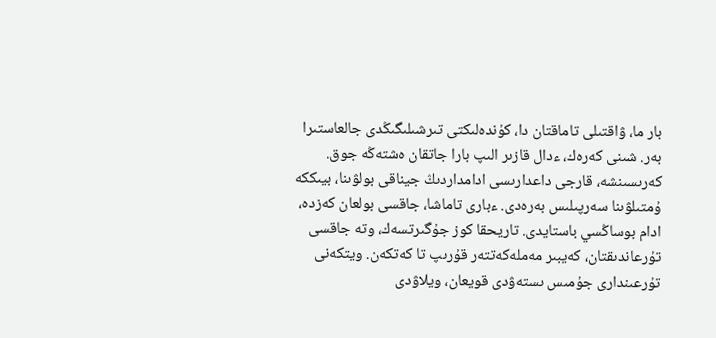بار ما، ۋاقتىلى تاماقتان دا، كۇندەلىكتى تىرشىلىگىڭدى جالعاستىرا بەر. شىنى كەرەك، ءدال قازىر الىپ بارا جاتقان ەشتەڭە جوق. كەرىسىنشە، قارجى داعدارىسى ادامداردىڭ جيناقى بولۋىنا، بيىككە ۇمتىلۋىنا سەرپىلىس بەرەدى. ءبارى تاماشا، جاقسى بولعان كەزدە، ادام بوساڭسي باستايدى. تاريحقا كوز جۇگىرتسەك، وتە جاقسى تۇرعاندىقتان، كەيبىر مەملەكەتتەر قۇرىپ تا كەتكەن. ويتكەنى تۇرعىندارى جۇمىس ىستەۋدى قويعان، ويلاۋدى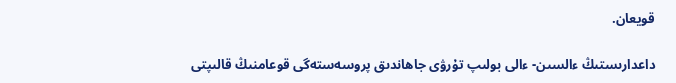قويعان.

داعدارىستىڭ ءالسىن- ءالى بولىپ تۇرۋى جاھاندىق پروسەستەگى قوعامنىڭ قالىپتى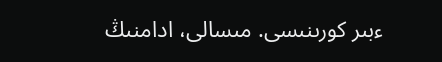ءبىر كورىنىسى. مىسالى، ادامنىڭ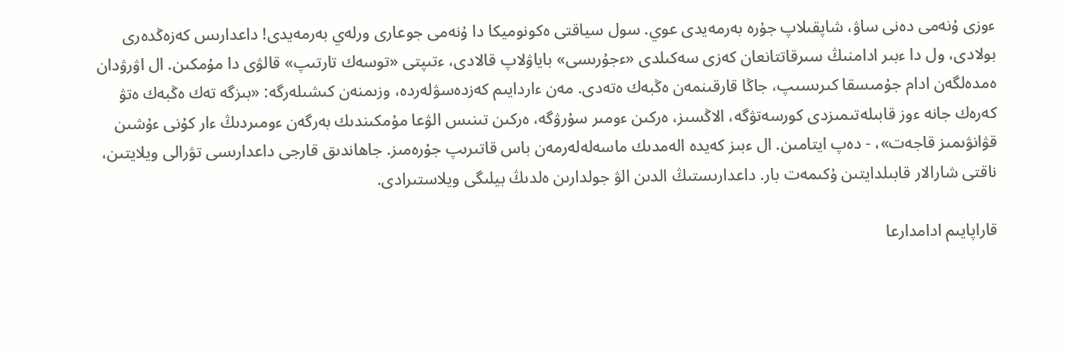ءوزى ۇنەمى دەنى ساۋ، شاپقىلاپ جۇرە بەرمەيدى عوي. سول سياقتى ەكونوميكا دا ۇنەمى جوعارى ورلەي بەرمەيدى! داعدارىس كەزەڭدەرى بولادى، ول دا ءبىر ادامنىڭ سىرقاتتانعان كەزى سەكىلدى «ءجۇرىسى» باياۋلاپ قالادى، ءتىپتى «توسەك تارتىپ» قالۋى دا مۇمكىن. ال اۋرۋدان ەمدەلگەن ادام جۇمىسقا كىرىسىپ، جاڭا قارقىنمەن ەڭبەك ەتەدى. مەن ءاردايىم كەزدەسۋلەردە، وزىمنەن كىشىلەرگە: «بىزگە تەك ەڭبەك ەتۋ كەرەك جانە ءوز قابىلەتىمىزدى كورسەتۋگە، الاڭسىز، ەركىن ءومىر سۇرۋگە، ەركىن تىنىس الۋعا مۇمكىندىك بەرگەن ءومىردىڭ ءار كۇنى ءۇشىن قۋانۋىمىز قاجەت»، - دەپ ايتامىن. ال ءبىز كەيدە الەمدىك ماسەلەلەرمەن باس قاتىرىپ جۇرەمىز. جاھاندىق قارجى داعدارىسى تۋرالى ويلايتىن، ناقتى شارالار قابىلدايتىن ۇكىمەت بار. داعدارىستىڭ الدىن الۋ جولدارىن ەلدىڭ بيلىگى ويلاستىرادى.

قاراپايىم ادامدارعا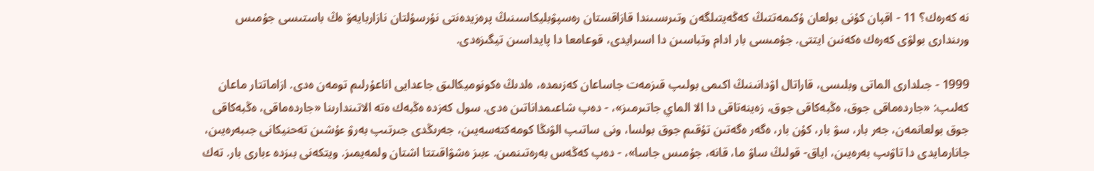نە كەرەك؟ 11 - اقپان كۇنى بولعان ۇكىمەتتىڭ كەڭەيتىلگەن وتىرىسىندا قازاقستان رەسپۋبليكاسىنىڭ پرەزيدەنتى نۇرسۇلتان نازاربايەۆ ەڭ باستىسى جۇمىس ورىندارى بولۋى كەرەك ەكەنىن ايتتى. جۇمىسى بار ادام وتباسىن دا اسىرايدى، قوعامعا دا پايداسىن تيگىزەدى.

1999 - جىلدارى الماتى وبلىسى، قاراتال اۋدانىنىڭ اكىمى بولىپ قىزمەت جاساعان كەزىمدە، ەلدىڭ ەكونوميكالىق جاعدايى اناعۇرلىم تومەن ەدى. ازاماتتار ماعان كەلىپ: «جاردەماقى جوق، ەڭبەكاقى جوق، زەينەتاقى دا الا الماي جاتىرمىز»، - دەپ شاعىمداناتىن ەدى. سول كەزدە ەڭبەك ەتە الاتىندارىنا «جاردەماقى، ەڭبەكاقى جوق بولعانمەن، جەر بار، سۋ بار، كۇن بار، ەگەر ەگەتىن تۇقىم جوق بولسا، ونى ساتىپ الۋىڭا كومەكتەسەيىن، جەرىڭدى جىرتىپ بەرۋ ءۇشىن تەحنيكانى جىبەرەيىن، جانارمايدى دا تاۋىپ بەرەيىن، اياق- قولىڭ ساۋ ما، قانە، جۇمىس جاسا»، - دەپ كەڭەس بەرەتىنمىن. ءبىز ەشۋاقىتتا اشتان ولمەيمىز. ويتكەنى بىزدە ءبارى بار. تەك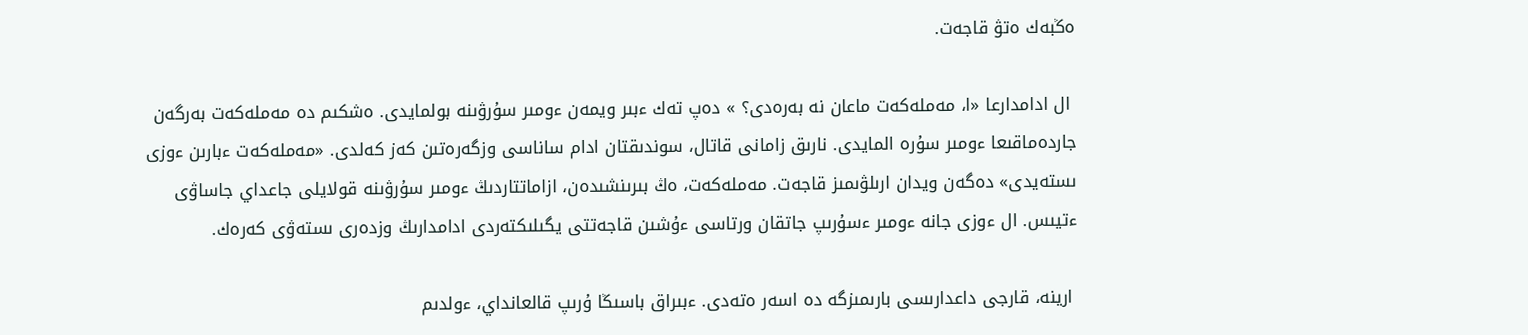ەڭبەك ەتۋ قاجەت.

 ال ادامدارعا «ا، مەملەكەت ماعان نە بەرەدى؟ » دەپ تەك ءبىر ويمەن ءومىر سۇرۋىنە بولمايدى. ەشكىم دە مەملەكەت بەرگەن جاردەماقىعا ءومىر سۇرە المايدى. نارىق زامانى قاتال، سوندىقتان ادام ساناسى وزگەرەتىن كەز كەلدى. «مەملەكەت ءبارىن ءوزى ىستەيدى» دەگەن ويدان ارىلۋىمىز قاجەت. مەملەكەت، ەڭ بىرىنشىدەن، ازاماتتاردىڭ ءومىر سۇرۋىنە قولايلى جاعداي جاساۋى ءتيىس. ال ءوزى جانە ءومىر ءسۇرىپ جاتقان ورتاسى ءۇشىن قاجەتتى يگىلىكتەردى ادامدارىڭ وزدەرى ىستەۋى كەرەك.

 ارينە، قارجى داعدارىسى بارىمىزگە دە اسەر ەتەدى. ءبىراق باسىڭا ۇرىپ قالعانداي، ءولدىم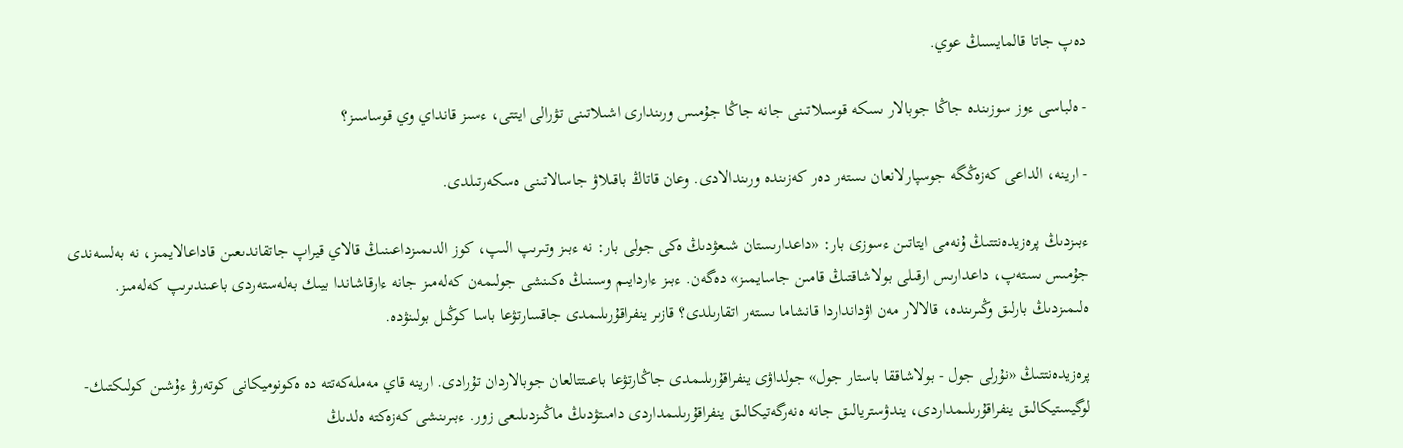دەپ جاتا قالمايسىڭ عوي.

- ەلباسى ءوز سوزىندە جاڭا جوبالار ىسكە قوسىلاتىنى جانە جاڭا جۇمىس ورىندارى اشىلاتىنى تۋرالى ايتتى، ءسىز قانداي وي قوساسىز؟

- ارينە، الداعى كەزەڭگە جوسپارلانعان ىستەر دەر كەزىندە ورىندالادى. وعان قاتاڭ باقىلاۋ جاسالاتىنى ەسكەرتىلدى.

ءبىزدىڭ پرەزيدەنتتىڭ ۇنەمى ايتاتىن ءسوزى بار: «داعدارىستان شىعۋدىڭ ەكى جولى بار: نە ءبىز وتىرىپ الىپ، كوز الدىمىزداعىنىڭ قالاي قيراپ جاتقاندىعىن قاداعالايمىز، نە بەلسەندى جۇمىس ىستەپ، داعدارىس ارقىلى بولاشاقتىڭ قامىن جاسايمىز» دەگەن. ءبىز ءاردايىم وسىنىڭ ەكىنشى جولىمەن كەلەمىز جانە ءارقاشاندا بيىك بەلەستەردى باعىندىرىپ كەلەمىز. ەلىمىزدىڭ بارلىق وڭىرىندە، قالالار مەن اۋدانداردا قانشاما ىستەر اتقارىلدى؟ قازىر ينفراقۇرىلىمدى جاقسارتۋعا باسا كوڭىل بولىنۋدە.

پرەزيدەنتتىڭ «نۇرلى جول - بولاشاققا باستار جول» جولداۋى ينفراقۇرىلىمدى جاڭارتۋعا باعىتتالعان جوبالاردان تۇرادى. ارينە قاي مەملەكەتتە دە ەكونوميكانى كوتەرۋ ءۇشىن كولىكتىك- لوگيستيكالىق ينفراقۇرىلىمداردى، يندۋستريالىق جانە ەنەرگەتيكالىق ينفراقۇرىلىمداردى دامىتۋدىڭ ماڭىزدىلىعى زور. ءبىرىنشى كەزەكتە ەلدىڭ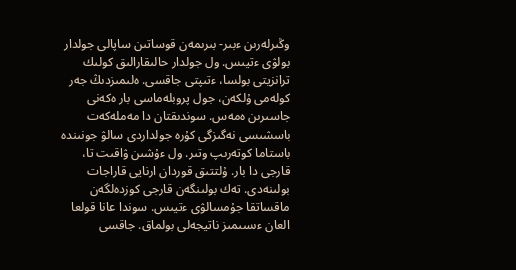وڭىرلەرىن ءبىر- بىرىمەن قوساتىن ساپالى جولدار بولۋى ءتيىس. ول جولدار حالىقارالىق كولىك ترانزيتى بولسا، ءتىپتى جاقسى. ەلىمىزدىڭ جەر كولەمى ۇلكەن، جول پروبلەماسى بار ەكەنى جاسىرىن ەمەس. سوندىقتان دا مەملەكەت باسشىسى نەگىزگى كۇرە جولداردى سالۋ جونىندە باستاما كوتەرىپ وتىر. ول ءۇشىن ۋاقىت تا، قارجى دا بار. ۇلتتىق قوردان ارنايى قاراجات بولىنەدى. تەك بولىنگەن قارجى كوزدەلگەن ماقساتقا جۇمسالۋى ءتيىس. سوندا عانا قولعا العان ءىسىمىز ناتيجەلى بولماق. جاقسى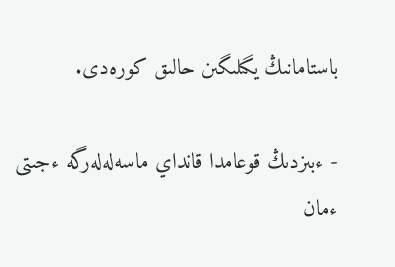باستامانىڭ يگىلىگىن حالىق كورەدى.

- ءبىزدىڭ قوعامدا قانداي ماسەلەلەرگە ءجىتى ءمان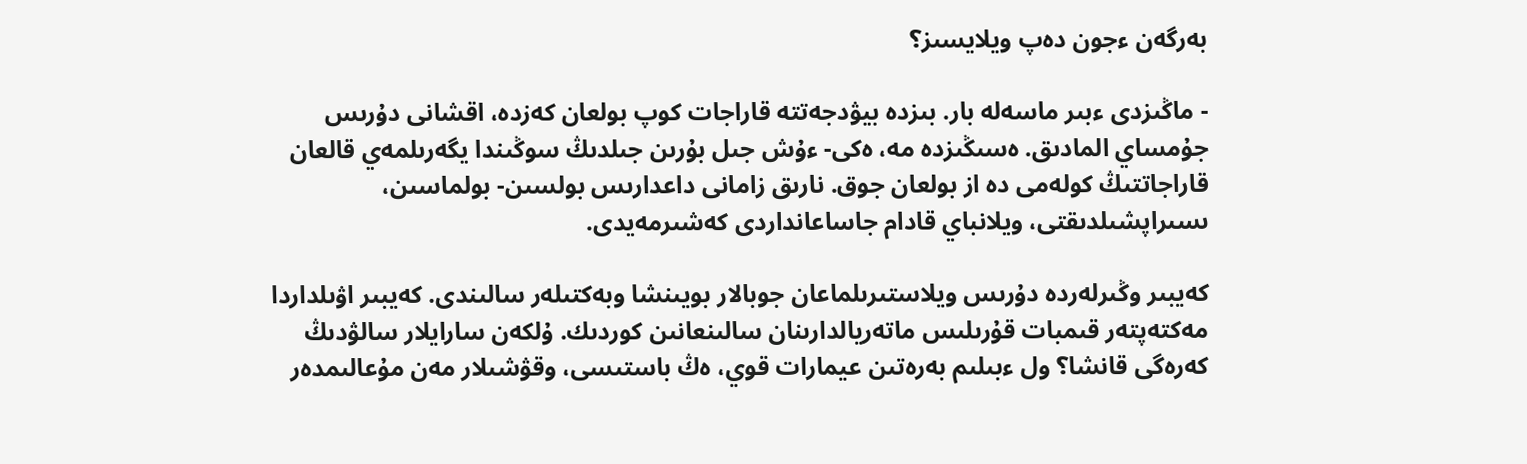بەرگەن ءجون دەپ ويلايسىز؟

- ماڭىزدى ءبىر ماسەلە بار. بىزدە بيۋدجەتتە قاراجات كوپ بولعان كەزدە، اقشانى دۇرىس جۇمساي المادىق. ەسىڭىزدە مە، ەكى- ءۇش جىل بۇرىن جىلدىڭ سوڭىندا يگەرىلمەي قالعان قاراجاتتىڭ كولەمى دە از بولعان جوق. نارىق زامانى داعدارىس بولسىن- بولماسىن، ىسىراپشىلدىقتى، ويلانباي قادام جاساعانداردى كەشىرمەيدى.

كەيبىر وڭىرلەردە دۇرىس ويلاستىرىلماعان جوبالار بويىنشا وبەكتىلەر سالىندى. كەيبىر اۋىلداردا مەكتەپتەر قىمبات قۇرىلىس ماتەريالدارىنان سالىنعانىن كوردىك. ۇلكەن سارايلار سالۋدىڭ كەرەگى قانشا؟ ول ءبىلىم بەرەتىن عيمارات قوي، ەڭ باستىسى، وقۋشىلار مەن مۇعالىمدەر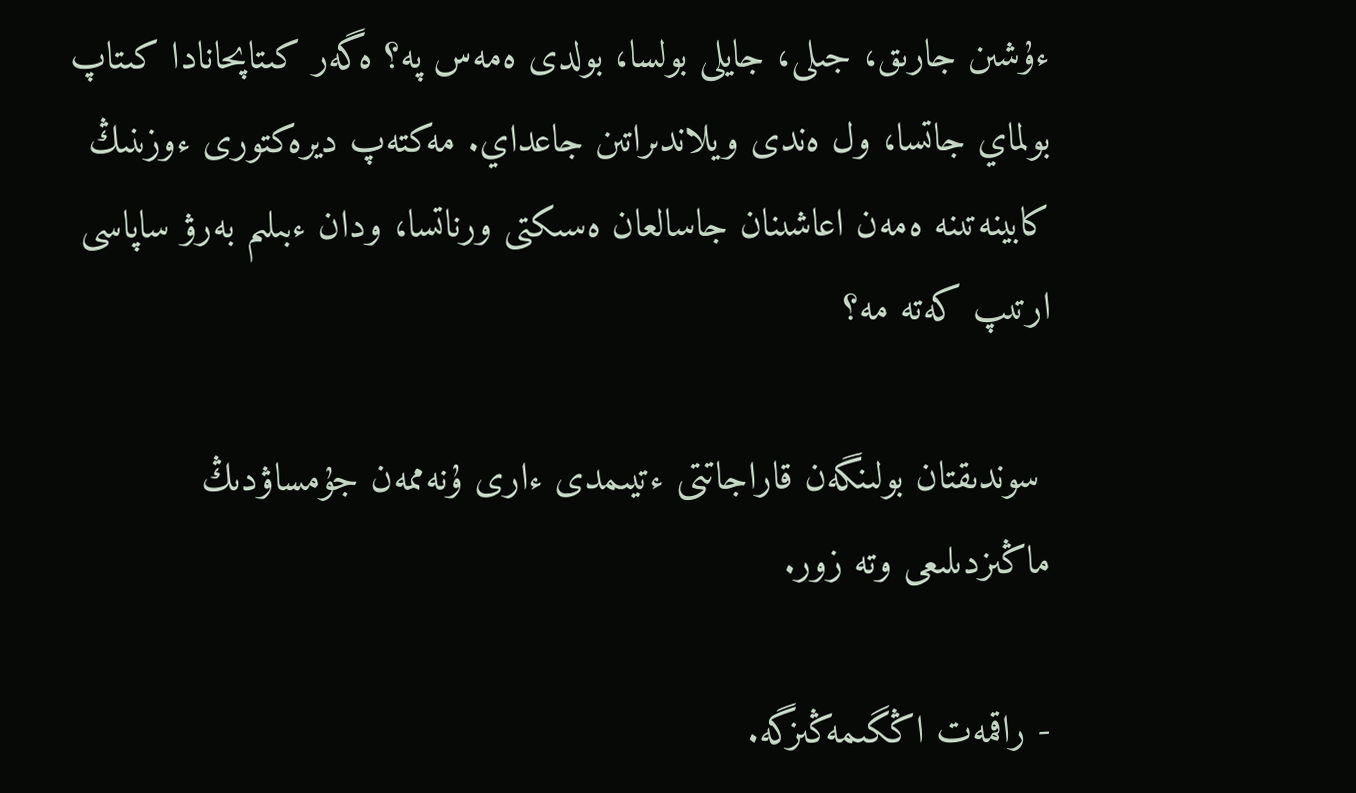ءۇشىن جارىق، جىلى، جايلى بولسا، بولدى ەمەس پە؟ ەگەر كىتاپحانادا كىتاپ بولماي جاتسا، ول ەندى ويلاندىراتىن جاعداي. مەكتەپ ديرەكتورى ءوزىنىڭ كابينەتىنە ەمەن اعاشىنان جاسالعان ەسىكتى ورناتسا، ودان ءبىلىم بەرۋ ساپاسى ارتىپ كەتە مە؟

 سوندىقتان بولىنگەن قاراجاتتى ءتيىمدى ءارى ۇنەممەن جۇمساۋدىڭ ماڭىزدىلىعى وتە زور.

- راقمەت اڭگىمەڭىزگە.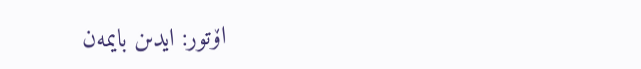اۆتور: ايدىن بايمەن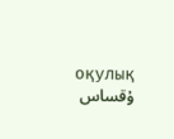оқулық
ۇقساس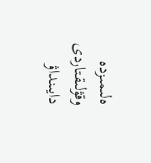ەلىمىزدە وقۋلىقتاردى دايىنداۋ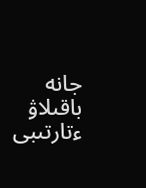جانە باقىلاۋ ءتارتىبى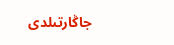جاڭارتىلدى